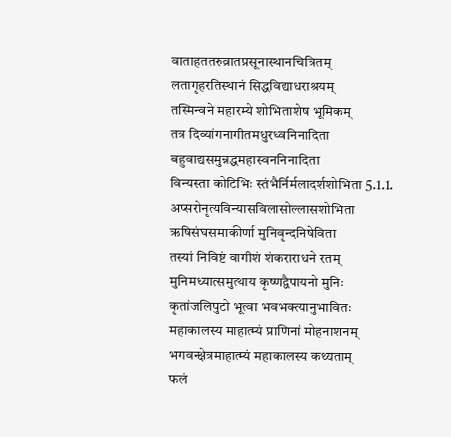वाताहततरुव्रातप्रसूनास्थानचित्रितम्
लतागृहरतिस्थानं सिद्धविद्याधराश्रयम्
तस्मिन्वने महारम्ये शोभिताशेष भूमिकम्
तत्र दिव्यांगनागीतमधुरध्वनिनादिता
बहुवाद्यसमुन्नद्धमहास्वननिनादिता
विन्यस्ता कोटिभिः स्तंभैर्निर्मलादर्शशोभिता 5.1.1.
अप्सरोनृत्यविन्यासविलासोल्लासशोभिता
ऋषिसंघसमाकीर्णा मुनिवृन्दनिषेविता
तस्यां निविष्टं वागीशं शंकराराधने रतम्
मुनिमध्यात्समुत्थाय कृष्णद्वैपायनो मुनिः
कृतांजलिपुटो भूत्वा भवभक्त्यानुभावितः
महाकालस्य माहात्म्यं प्राणिनां मोहनाशनम्
भगवन्क्षेत्रमाहात्म्यं महाकालस्य कथ्यताम्
फलं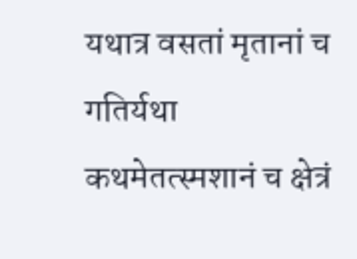यथात्र वसतां मृतानां च गतिर्यथा
कथमेतत्स्मशानं च क्षेत्रं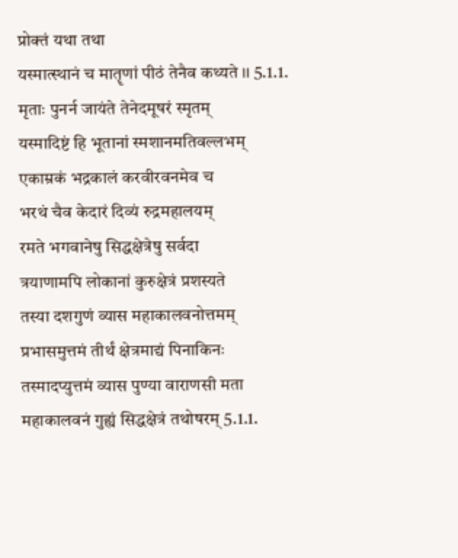प्रोक्तं यथा तथा
यस्मात्स्थानं च मातॄणां पीठं तेनैव कथ्यते ।। 5.1.1.
मृताः पुनर्न जायंते तेनेदमूषरं स्मृतम्
यस्मादिष्टं हि भूतानां स्मशानमतिवल्लभम्
एकाम्रकं भद्रकालं करवीरवनमेव च
भरथं चैव केदारं दिव्यं रुद्रमहालयम्
रमते भगवानेषु सिद्धक्षेत्रेषु सर्वदा
त्रयाणामपि लोकानां कुरुक्षेत्रं प्रशस्यते
तस्या दशगुणं व्यास महाकालवनोत्तमम्
प्रभासमुत्तमं तीर्थं क्षेत्रमाद्यं पिनाकिनः
तस्मादप्युत्तमं व्यास पुण्या वाराणसी मता
महाकालवनं गुह्यं सिद्धक्षेत्रं तथोषरम् 5.1.1.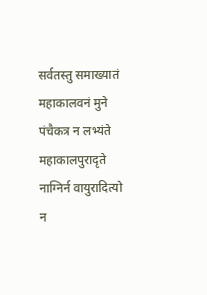सर्वतस्तु समाख्यातं महाकालवनं मुने
पंचैकत्र न लभ्यंते महाकालपुरादृते
नाग्निर्न वायुरादित्यो न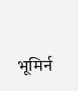भूमिर्न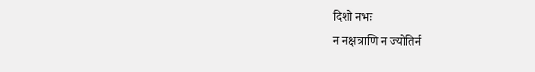दिशो नभः
न नक्षत्राणि न ज्योतिर्न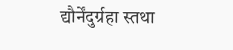द्यौर्नेंदुर्ग्रहा स्तथा